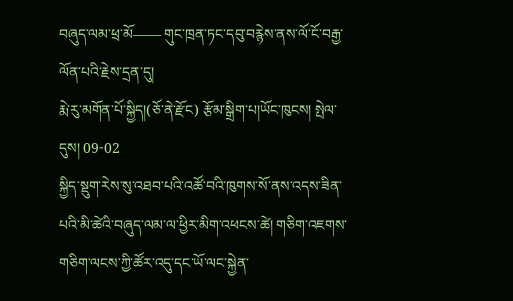བཞུད་ལམ་ཕྲ་མོ—— གུང་ཁྲན་ཏང་དབུ་བརྙེས་ནས་ལོ་ངོ་བརྒྱ་ལོན་པའི་རྗེས་དྲན་དུ།
རྨེ་རུ་མགོན་པོ་སྐྱིད།(ཅོ་ནེ་རྫོང) རྩོམ་སྒྲིག་པ།ཡོང་ཁུངས། སྤེལ་དུས། 09-02
སྐྱིད་སྡུག་རེས་སུ་འཐབ་པའི་འཚོ་བའི་ཁུགས་སོ་ནས་འདས་ཟིན་པའི་མི་ཚེའི་བཞུད་ལམ་ལ་ཕྱིར་མིག་འཕངས་ཚེ། གཅིག་འཇགས་གཅིག་ལངས་ཀྱི་ཚོར་འདུ་དང་ཡོ་ལང་སྐྱེན་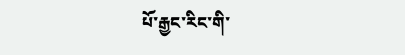པོ་རྒྱང་རིང་གི་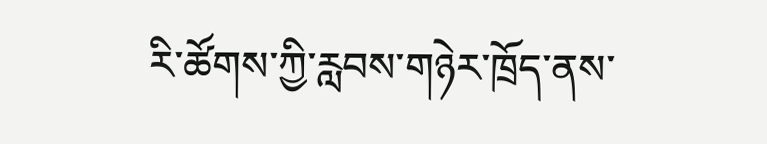རི་ཚོགས་ཀྱི་རླབས་གཉེར་ཁྲོད་ནས་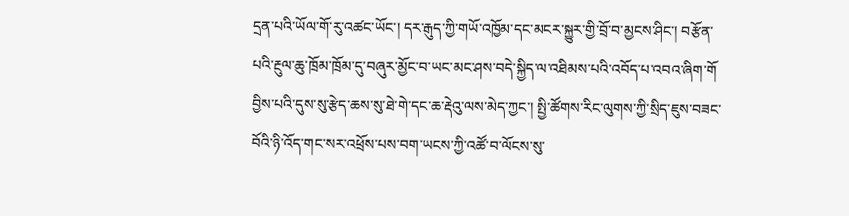དྲན་པའི་ཡོལ་གོ་རུ་འཚང་ཡོང་། དར་རྒུད་ཀྱི་གཡོ་འཁྱོམ་དང་མངར་སྐྱུར་གྱི་བྲོ་བ་མྱངས་ཤིང་། བརྩོན་པའི་རྔུལ་ཆུ་ཁྲོམ་ཁྲོམ་དུ་བཞུར་མྱོང་བ་ཡང་མང་ཤས་བདེ་སྐྱིད་ལ་འཐིམས་པའི་འབོད་པ་འབའ་ཞིག་གོ
བྱིས་པའི་དུས་སུ་རྩེད་ཆས་སུ་ཐེ་གེ་དང་ཆ་རྡེའུ་ལས་མེད་ཀྱང་། སྤྱི་ཚོགས་རིང་ལུགས་ཀྱི་སྲིད་ཇུས་བཟང་བོའི་ཉི་འོད་གང་སར་འཕྲོས་པས་བག་ཡངས་ཀྱི་འཚོ་བ་ལོངས་སུ་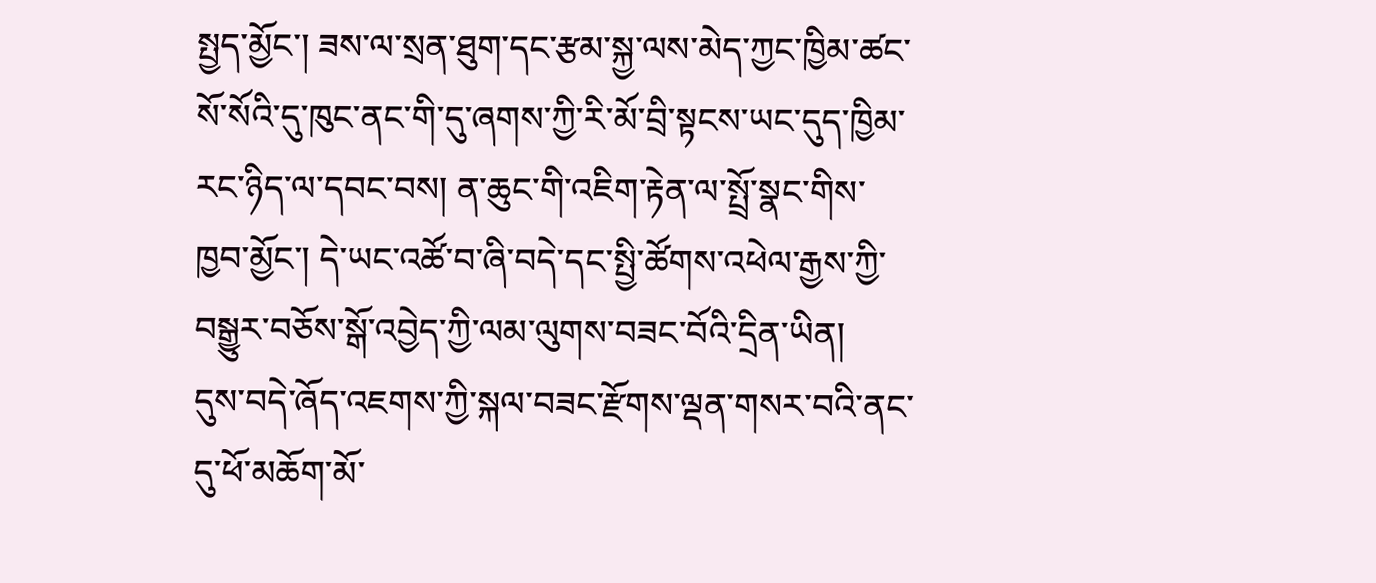སྤྱད་མྱོང་། ཟས་ལ་སྲན་ཐུག་དང་རྩམ་སྐྱ་ལས་མེད་ཀྱང་ཁྱིམ་ཚང་སོ་སོའི་དུ་ཁུང་ནང་གི་དུ་ཞགས་ཀྱི་རི་མོ་བྲི་སྟངས་ཡང་དུད་ཁྱིམ་རང་ཉིད་ལ་དབང་བས། ན་ཆུང་གི་འཇིག་རྟེན་ལ་སྤྲོ་སྣང་གིས་ཁྱབ་མྱོང་། དེ་ཡང་འཚོ་བ་ཞི་བདེ་དང་སྤྱི་ཚོགས་འཕེལ་རྒྱས་ཀྱི་བསྒྱུར་བཅོས་སྒོ་འབྱེད་ཀྱི་ལམ་ལུགས་བཟང་བོའི་དྲིན་ཡིན།
དུས་བདེ་ཞོད་འཇགས་ཀྱི་སྐལ་བཟང་རྫོགས་ལྡན་གསར་བའི་ནང་དུ་ཕོ་མཆོག་མོ་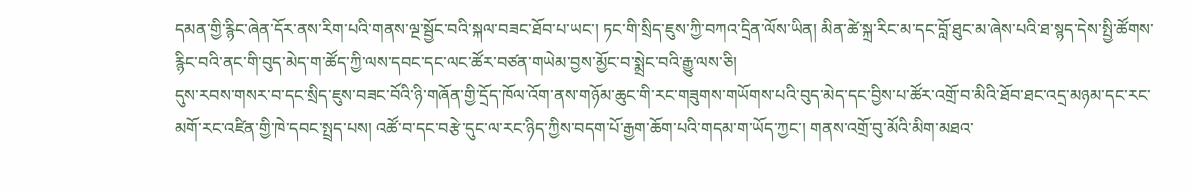དམན་གྱི་རྙིང་ཞེན་དོར་ནས་རིག་པའི་གནས་ལྔ་སྦྱོང་བའི་སྐལ་བཟང་ཐོབ་པ་ཡང་། ཏང་གི་སྲིད་ཇུས་ཀྱི་བཀའ་དྲིན་ལོས་ཡིན། མིན་ཚེ་སྐྲ་རིང་མ་དང་བློ་ཐུང་མ་ཞེས་པའི་ཐ་སྙད་དེས་སྤྱི་ཚོགས་རྙིང་བའི་ནང་གི་བུད་མེད་ག་ཚོད་ཀྱི་ལས་དབང་དང་ལང་ཚོར་བཙན་གཡེམ་བྱས་མྱོང་བ་སྨྲེང་བའི་རྒྱུ་ལས་ཅི།
དུས་རབས་གསར་བ་དང་སྲིད་ཇུས་བཟང་བོའི་ཉི་གཞོན་གྱི་དྲོད་ཁོལ་འོག་ནས་གཉོམ་ཆུང་གི་རང་གཟུགས་གཡོགས་པའི་བུད་མེད་དང་བྱིས་པ་ཚོར་འགྲོ་བ་མིའི་ཐོབ་ཐང་འདྲ་མཉམ་དང་རང་མགོ་རང་འཛིན་གྱི་ཁེ་དབང་སྤྲད་པས། འཚོ་བ་དང་བརྩེ་དུང་ལ་རང་ཉིད་ཀྱིས་བདག་པོ་རྒྱག་ཆོག་པའི་གདམ་ག་ཡོད་ཀྱང་། གནས་འགྲོ་བུ་མོའི་མིག་མཐའ་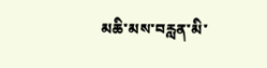མཆི་མས་བརླན་མི་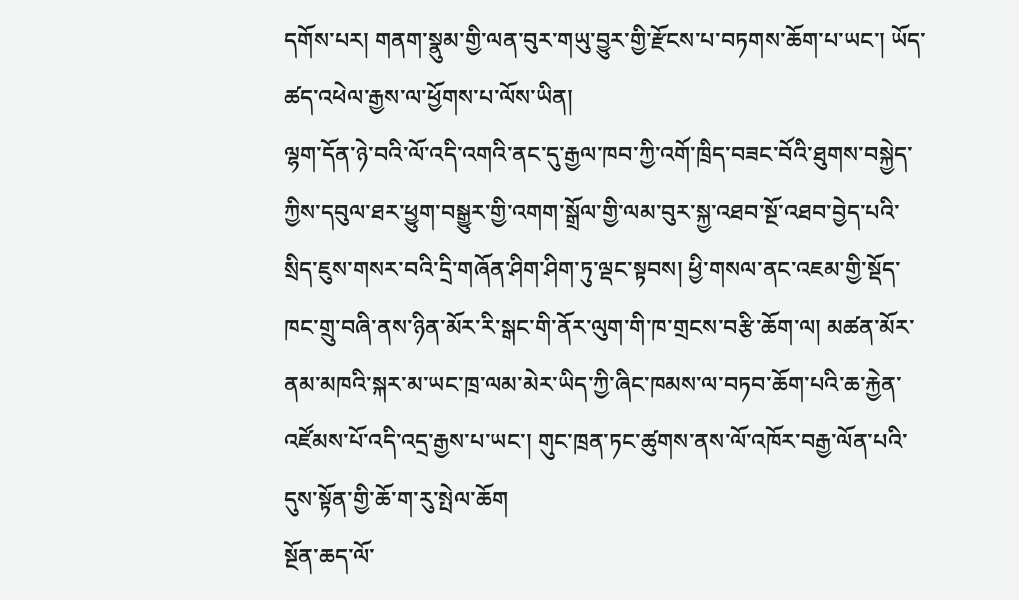དགོས་པར། གནག་སྣུམ་གྱི་ལན་བུར་གཡུ་བྱུར་གྱི་རྫོངས་པ་བཏགས་ཆོག་པ་ཡང་། ཡོད་ཚད་འཕེལ་རྒྱས་ལ་ཕྱོགས་པ་ལོས་ཡིན།
ལྷག་དོན་ཉེ་བའི་ལོ་འདི་འགའི་ནང་དུ་རྒྱལ་ཁབ་ཀྱི་འགོ་ཁྲིད་བཟང་བོའི་ཐུགས་བསྐྱེད་ཀྱིས་དབུལ་ཐར་ཕྱུག་བསྒྱུར་གྱི་འགག་སྒྲོལ་གྱི་ལམ་བུར་སྐྱ་འཐབ་སྔོ་འཐབ་བྱེད་པའི་སྲིད་ཇུས་གསར་བའི་དྲི་གཞོན་ཤིག་ཤིག་ཏུ་ལྡང་སྟབས། ཕྱི་གསལ་ནང་འཇམ་གྱི་སྡོད་ཁང་གྲུ་བཞི་ནས་ཉིན་མོར་རི་སྒང་གི་ནོར་ལུག་གི་ཁ་གྲངས་བརྩི་ཆོག་ལ། མཚན་མོར་ནམ་མཁའི་སྐར་མ་ཡང་ཁྲ་ལམ་མེར་ཡིད་ཀྱི་ཞིང་ཁམས་ལ་བཏབ་ཆོག་པའི་ཆ་རྐྱེན་འཛོམས་པོ་འདི་འདྲ་རྒྱས་པ་ཡང་། གུང་ཁྲན་ཏང་ཚུགས་ནས་ལོ་འཁོར་བརྒྱ་ལོན་པའི་དུས་སྟོན་གྱི་ཆོ་ག་རུ་སྤེལ་ཆོག
སྔོན་ཆད་ལོ་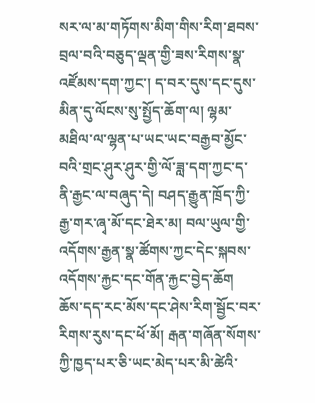སར་ལ་མ་གཏོགས་མིག་གིས་རིག་ཐབས་བྲལ་བའི་བཅུད་ལྡན་གྱི་ཟས་རིགས་སྣ་འཛོམས་དག་ཀྱང་། ད་བར་དུས་དང་དུས་མིན་དུ་ལོངས་སུ་སྤྱོད་ཆོག་ལ། ལྷམ་མཐིལ་ལ་ལྷན་པ་ཡང་ཡང་བརྒྱབ་མྱོང་བའི་གྲང་ཤུར་ཤུར་གྱི་ལོ་ཟླ་དག་ཀྱང་ད་ནི་རྒྱང་ལ་བཞུད་དེ། བཤད་རྒྱུན་ཁྲོད་ཀྱི་རྒྱ་གར་ཞྭ་མོ་དང་ཐེར་མ། བལ་ཡུལ་གྱི་འདོགས་རྒྱན་སྣ་ཚོགས་ཀྱང་དེང་སྐབས་འདོགས་རྐྱང་དང་གོན་རྐྱང་བྱེད་ཆོག
ཆོས་དད་རང་མོས་དང་ཤེས་རིག་སྦྱོང་བར་རིགས་རུས་དང་ཕོ་མོ། རྒན་གཞོན་སོགས་ཀྱི་ཁྱད་པར་ཅི་ཡང་མེད་པར་མི་ཚེའི་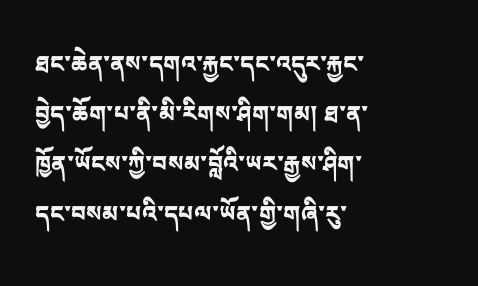ཐང་ཆེན་ནས་དགའ་རྐྱང་དང་འདུར་རྐྱང་བྱེད་ཆོག་པ་ནི་མི་རིགས་ཤིག་གམ། ཐ་ན་ཁྱོན་ཡོངས་ཀྱི་བསམ་བློའི་ཡར་རྒྱས་ཤིག་དང་བསམ་པའི་དཔལ་ཡོན་གྱི་གཞི་རུ་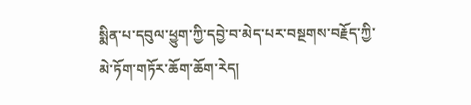སྨིན་པ་དབུལ་ཕྱུག་ཀྱི་དབྱེ་བ་མེད་པར་བསྔགས་བརྗོད་ཀྱི་མེ་ཏོག་གཏོར་ཆོག་ཆོག་རེད།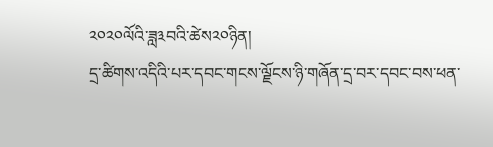༢༠༢༠ལོའི་ཟླ༣བའི་ཚེས༢༠ཉིན།
དྲ་ཚིགས་འདིའི་པར་དབང་གངས་ལྗོངས་ཉི་གཞོན་དྲ་བར་དབང་བས་ཕན་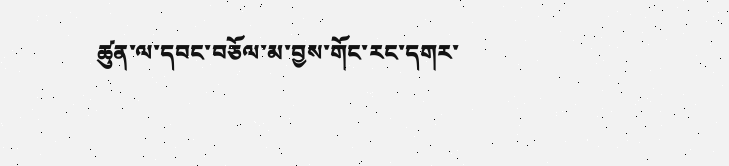ཚུན་ལ་དབང་བཅོལ་མ་བྱས་གོང་རང་དགར་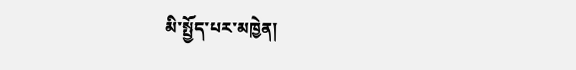མི་སྤྱོད་པར་མཁྱེན།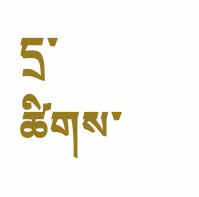དྲ་ཚིགས་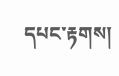དཔང་རྟགས།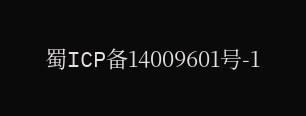蜀ICP备14009601号-1